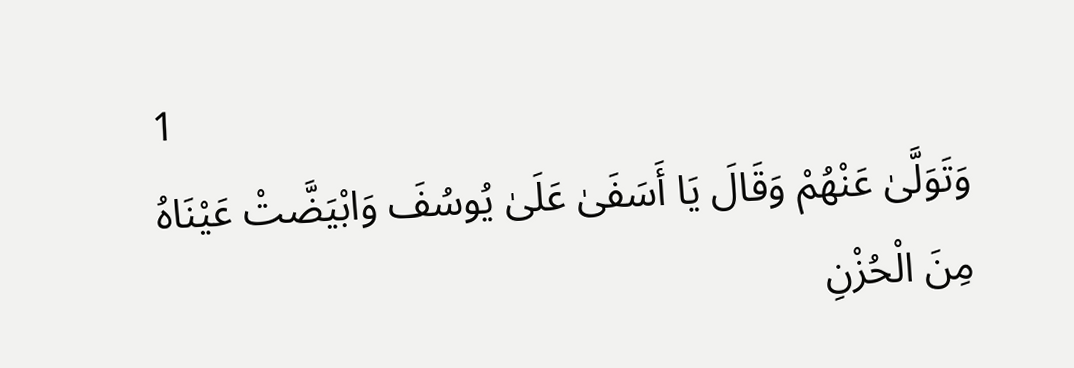1
وَتَوَلَّىٰ عَنْهُمْ وَقَالَ يَا أَسَفَىٰ عَلَىٰ يُوسُفَ وَابْيَضَّتْ عَيْنَاهُ مِنَ الْحُزْنِ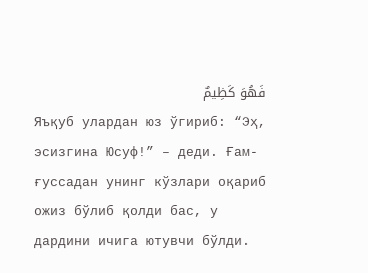فَهُوَ كَظِيمٌ
Яъқуб улардан юз ўгириб: “Эҳ, эсизгина Юсуф!” – деди. Ғам-ғуссадан унинг кўзлари оқариб ожиз бўлиб қолди бас, у дардини ичига ютувчи бўлди.